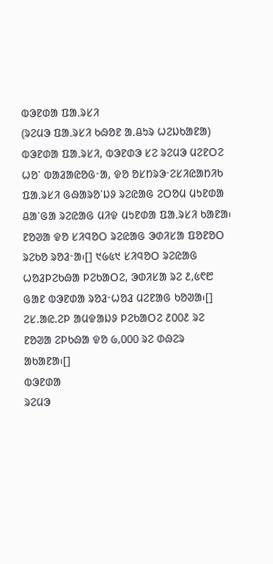ᱵᱳᱱᱰᱟ ᱯᱟᱹᱨᱥᱤ
(ᱨᱮᱢᱳ ᱯᱟᱹᱨᱥᱤ ᱠᱷᱚᱱ ᱟᱹᱪᱩᱨ ᱦᱮᱡᱠᱟᱱᱟ)
ᱵᱳᱱᱰᱟ ᱯᱟᱹᱨᱥᱤ, ᱵᱳᱱᱰᱳ ᱥᱮ ᱨᱮᱢᱳ ᱢᱮᱱᱛᱮ ᱦᱚᱸ ᱵᱟᱲᱟᱭᱚᱜᱼᱟ, ᱫᱚ ᱚᱥᱴᱨᱳᱼᱮᱥᱤᱭᱟᱴᱤᱠ ᱯᱟᱹᱨᱥᱤ ᱜᱷᱟᱨᱚᱸᱡᱽ ᱨᱮᱭᱟᱜ ᱮᱛᱚᱢ ᱢᱩᱱᱰᱟ ᱪᱟᱸᱜᱟ ᱨᱮᱭᱟᱜ ᱢᱤᱫ ᱢᱩᱱᱰᱟ ᱯᱟᱹᱨᱥᱤ ᱠᱟᱱᱟ᱾ ᱱᱚᱣᱟ ᱫᱚ ᱥᱤᱧᱚᱛ ᱨᱮᱭᱟᱜ ᱳᱰᱤᱥᱟ ᱯᱚᱱᱚᱛ ᱨᱮᱠᱚ ᱨᱚᱲᱼᱟ᱾[] ᱑᱙᱕᱑ ᱥᱤᱧᱚᱛ ᱨᱮᱭᱟᱜ ᱦᱚᱲᱞᱮᱠᱷᱟ ᱞᱮᱠᱟᱛᱮ, ᱳᱰᱤᱥᱟ ᱨᱮ ᱒,᱕᱖᱘ ᱜᱟᱱ ᱵᱳᱱᱰᱟ ᱨᱚᱲᱼᱦᱚᱲ ᱢᱮᱱᱟᱜ ᱠᱚᱣᱟ᱾[] ᱮᱥ.ᱟᱭ.ᱮᱞ ᱟᱢᱫᱟᱡᱽ ᱞᱮᱠᱟᱛᱮ ᱒᱐᱐᱒ ᱨᱮ ᱱᱚᱣᱟ ᱮᱞᱠᱷᱟ ᱫᱚ ᱙,᱐᱐᱐ ᱨᱮ ᱰᱷᱮᱨ ᱟᱠᱟᱱᱟ᱾[]
ᱵᱳᱱᱰᱟ
ᱨᱮᱢᱳ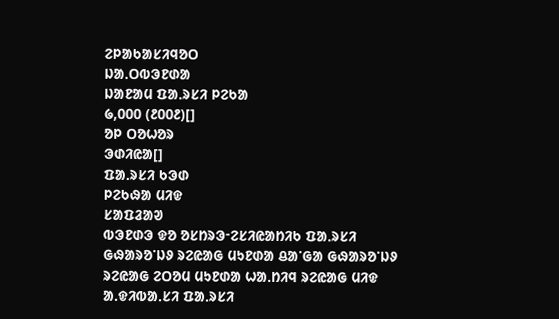ᱮᱞᱟᱠᱟᱥᱤᱧᱚᱛ
ᱡᱟᱹᱛᱵᱳᱱᱰᱟ
ᱡᱟᱱᱟᱢ ᱯᱟᱹᱨᱥᱤ ᱞᱮᱠᱟ
᱙,᱐᱐᱐ (᱒᱐᱐᱒)[]
ᱚᱞ ᱛᱚᱦᱚᱨ
ᱳᱰᱤᱭᱟ[]
ᱯᱟᱹᱨᱥᱤ ᱠᱳᱰ
ᱞᱮᱠᱷᱟ ᱢᱤᱫ
ᱥᱟᱯᱲᱟᱣ
ᱵᱳᱱᱰᱳ ᱫᱚ ᱚᱥᱴᱨᱳᱼᱮᱥᱤᱭᱟᱴᱤᱠ ᱯᱟᱹᱨᱥᱤ ᱜᱷᱟᱨᱚᱸᱡᱽ ᱨᱮᱭᱟᱜ ᱢᱩᱱᱰᱟ ᱪᱟᱸᱜᱟ ᱜᱷᱟᱨᱚᱸᱡᱽ ᱨᱮᱭᱟᱜ ᱮᱛᱚᱢ ᱢᱩᱱᱰᱟ ᱦᱟᱹᱴᱤᱧ ᱨᱮᱭᱟᱜ ᱢᱤᱫ ᱟᱹᱫᱤᱵᱟᱹᱥᱤ ᱯᱟᱹᱨᱥᱤ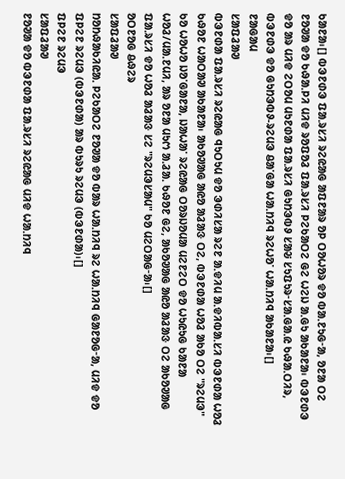ᱠᱟᱱᱟ᱾[] ᱵᱳᱱᱰᱳ ᱯᱟᱹᱨᱥᱤ ᱨᱮᱭᱟᱜ ᱟᱯᱱᱟᱨ ᱚᱞ ᱛᱚᱦᱚᱨ ᱫᱚ ᱵᱟᱹᱱᱩᱜᱼᱟ, ᱚᱱᱟ ᱛᱮ ᱱᱚᱣᱟ ᱫᱚ ᱠᱷᱟᱹᱞᱤ ᱢᱤᱫ ᱨᱚᱯᱚᱲ ᱯᱟᱹᱨᱥᱤ ᱞᱮᱠᱟᱛᱮ ᱜᱮ ᱦᱮᱡ ᱟᱹᱜᱩ ᱟᱠᱟᱱᱟ᱾ ᱵᱳᱱᱰᱳ ᱫᱚ ᱟᱨ ᱢᱤᱫ ᱮᱛᱚᱢ ᱢᱩᱱᱰᱟ ᱯᱟᱹᱨᱥᱤ ᱜᱩᱴᱳᱵᱽ ᱥᱟᱶ ᱥᱩᱯᱩᱨᱼᱥᱟᱹᱜᱟᱹᱭ ᱠᱷᱟᱹᱛᱤᱨ, ᱵᱳᱱᱰᱳ ᱫᱚ ᱜᱩᱴᱳᱵᱽ-ᱨᱮᱢᱳ ᱪᱟᱸᱜᱟ ᱦᱟᱹᱴᱤᱧ ᱨᱮᱦᱚᱸ ᱦᱟᱹᱴᱤᱧ ᱟᱠᱟᱱᱟ᱾[]
ᱱᱟᱜᱟᱢ
ᱥᱟᱯᱲᱟᱣ
ᱵᱳᱱᱰᱟ ᱯᱟᱹᱨᱥᱤ ᱨᱮᱭᱟᱜ ᱧᱩᱛᱩᱢ ᱫᱚ ᱳᱰᱤᱥᱟ ᱨᱮᱱ ᱟᱹᱫᱤᱢ ᱟᱹᱫᱤᱵᱟᱹᱥᱤ ᱵᱳᱱᱰᱟ ᱦᱚᱲ ᱠᱷᱚᱱ ᱦᱟᱛᱟᱣ ᱟᱠᱟᱱᱟ᱾ ᱟᱠᱚᱣᱟᱜ ᱟᱭᱚ ᱟᱲᱟᱝ ᱛᱮ, ᱵᱳᱱᱰᱟ ᱦᱚᱲ ᱟᱠᱚ ᱛᱮ "ᱨᱮᱢᱳ" ᱠᱚ ᱦᱚᱦᱚ ᱡᱚᱸᱜᱟᱱᱟ, ᱡᱟᱦᱟᱸ ᱨᱮᱭᱟᱜ ᱛᱚᱨᱡᱚᱢᱟ ᱢᱮᱱᱮᱛ ᱫᱚ ᱦᱩᱭᱩᱜ ᱠᱟᱱᱟ ᱦᱚᱲ/ᱢᱟᱹᱱᱢᱤ, ᱟᱨ ᱚᱱᱟ ᱢᱩᱬ ᱟᱹᱲᱟᱹ ᱠᱷᱚᱱ ᱜᱮ, ᱟᱠᱚᱣᱟᱜ ᱟᱭᱚ ᱟᱲᱟᱝ ᱛᱮ ᱟᱠᱚᱣᱟᱜ ᱯᱟᱹᱨᱥᱤ ᱫᱚ ᱦᱚᱲ ᱟᱲᱟᱝ ᱥᱮ "ᱨᱮᱢᱳᱥᱟᱢ" ᱠᱚ ᱢᱮᱛᱟᱜᱼᱟ᱾[]
ᱚᱛᱱᱚᱜ ᱪᱷᱮᱨ
ᱥᱟᱯᱲᱟᱣ
ᱴᱚᱴᱷᱟᱠᱤᱭᱟᱹ ᱞᱮᱠᱟᱛᱮ ᱱᱚᱣᱟ ᱫᱚ ᱵᱟᱨ ᱦᱟᱹᱴᱤᱧ ᱨᱮ ᱦᱟᱹᱴᱤᱧ ᱜᱟᱱᱚᱜᱼᱟ, ᱢᱤᱫ ᱫᱚ ᱯᱞᱮᱱ ᱨᱮᱢᱳ (ᱵᱳᱱᱰᱟ) ᱟᱨ ᱵᱩᱨᱩ ᱨᱮᱢᱳ (ᱵᱳᱱᱰᱟ)᱾[]
ᱯᱞᱮᱱ ᱨᱮᱢᱳ
ᱥᱟᱯᱲᱟᱣ
ᱱᱚᱣᱟ ᱫᱚ ᱵᱳᱱᱰᱟ ᱯᱟᱹᱨᱥᱤ ᱨᱮᱭᱟᱜ ᱢᱤᱫ ᱦᱟᱹᱴᱤᱧ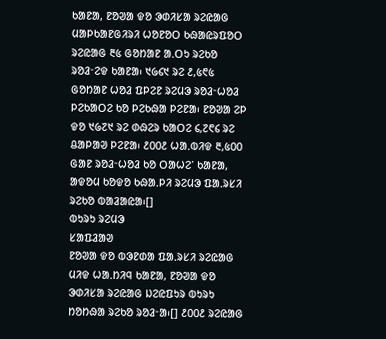ᱠᱟᱱᱟ, ᱱᱚᱣᱟ ᱫᱚ ᱳᱰᱤᱥᱟ ᱨᱮᱭᱟᱜ ᱢᱟᱞᱠᱟᱱᱜᱤᱨᱤ ᱦᱚᱱᱚᱛ ᱠᱷᱟᱭᱨᱯᱚᱛ ᱨᱮᱭᱟᱜ ᱓᱕ ᱜᱚᱴᱟᱱ ᱟᱹᱛᱩ ᱨᱮᱠᱚ ᱨᱚᱲᱼᱮᱫ ᱠᱟᱱᱟ᱾ ᱑᱙᱔᱑ ᱨᱮ ᱒,᱕᱖᱕ ᱜᱚᱴᱟᱱ ᱦᱚᱲ ᱯᱞᱮᱱ ᱨᱮᱢᱳ ᱨᱚᱲᱼᱦᱚᱲ ᱞᱮᱠᱟᱛᱮ ᱠᱚ ᱞᱮᱠᱷᱟ ᱞᱮᱱᱟ᱾ ᱱᱚᱣᱟ ᱮᱞ ᱫᱚ ᱑᱙᱗᱑ ᱨᱮ ᱰᱷᱮᱨ ᱠᱟᱛᱮ ᱔,᱗᱖᱔ ᱨᱮ ᱪᱟᱞᱟᱣ ᱞᱮᱱᱟ᱾ ᱒᱐᱐᱒ ᱦᱟᱹᱵᱤᱫ ᱓,᱕᱐᱐ ᱜᱟᱱ ᱨᱚᱲᱼᱦᱚᱲ ᱠᱚ ᱛᱟᱦᱮᱸ ᱠᱟᱱᱟ, ᱟᱫᱚᱢ ᱠᱚᱫᱚ ᱠᱷᱟᱹᱞᱤ ᱨᱮᱢᱳ ᱯᱟᱹᱨᱥᱤ ᱨᱮᱠᱚ ᱵᱟᱲᱟᱭᱟ᱾[]
ᱵᱩᱨᱩ ᱨᱮᱢᱳ
ᱥᱟᱯᱲᱟᱣ
ᱱᱚᱣᱟ ᱫᱚ ᱵᱳᱱᱰᱟ ᱯᱟᱹᱨᱥᱤ ᱨᱮᱭᱟᱜ ᱢᱤᱫ ᱦᱟᱹᱴᱤᱧ ᱠᱟᱱᱟ, ᱱᱚᱣᱟ ᱫᱚ ᱳᱰᱤᱥᱟ ᱨᱮᱭᱟᱜ ᱡᱮᱭᱯᱩᱨ ᱵᱩᱨᱩ ᱴᱚᱴᱷᱟ ᱨᱮᱠᱚ ᱨᱚᱲᱼᱟ᱾[] ᱒᱐᱐᱒ ᱨᱮᱭᱟᱜ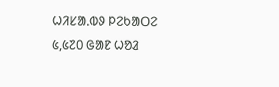ᱦᱤᱥᱟᱹᱵᱽ ᱞᱮᱠᱟᱛᱮ ᱕,᱕᱗᱐ ᱜᱟᱱ ᱦᱚᱲ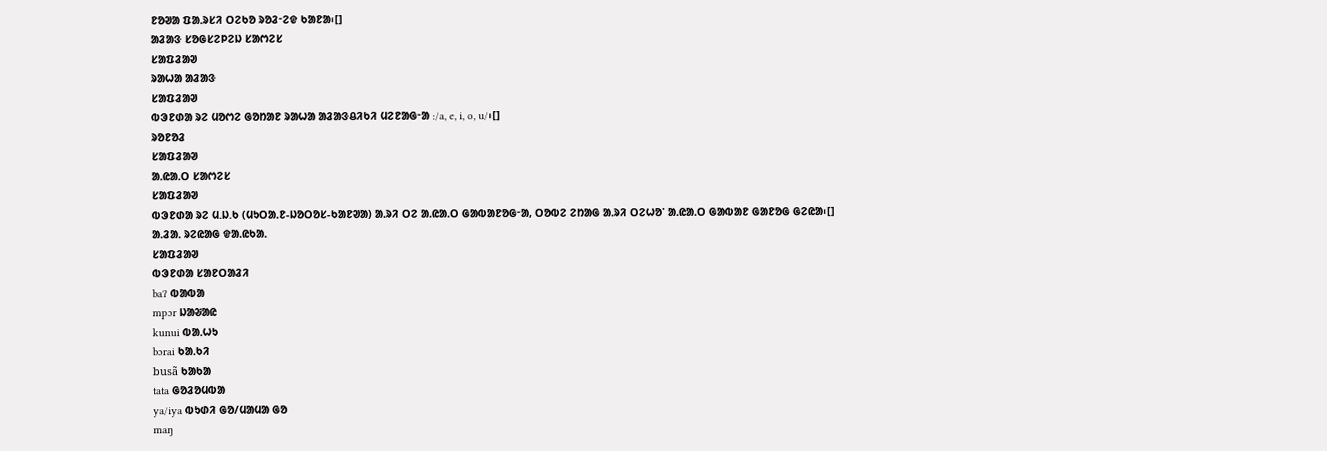ᱱᱚᱣᱟ ᱯᱟᱹᱨᱥᱤ ᱛᱮᱠᱚ ᱨᱚᱲᱼᱮᱫ ᱠᱟᱱᱟ᱾[]
ᱟᱲᱟᱝ ᱥᱚᱜᱥᱮᱞᱮᱡ ᱥᱟᱬᱮᱥ
ᱥᱟᱯᱲᱟᱣ
ᱨᱟᱦᱟ ᱟᱲᱟᱝ
ᱥᱟᱯᱲᱟᱣ
ᱵᱳᱱᱰᱟ ᱨᱮ ᱢᱚᱬᱮ ᱜᱚᱴᱟᱱ ᱨᱟᱦᱟ ᱟᱲᱟᱝᱪᱤᱠᱤ ᱢᱮᱱᱟᱜᱼᱟ :/a, e, i, o, u/᱾[]
ᱨᱚᱱᱚᱲ
ᱥᱟᱯᱲᱟᱣ
ᱟᱹᱭᱟᱹᱛ ᱥᱟᱬᱮᱥ
ᱥᱟᱯᱲᱟᱣ
ᱵᱳᱱᱰᱟ ᱨᱮ ᱢ.ᱡ.ᱠ (ᱢᱩᱛᱟᱹᱱ-ᱡᱚᱛᱚᱥ-ᱠᱟᱱᱣᱟ) ᱟᱹᱨᱤ ᱛᱮ ᱟᱹᱭᱟᱹᱛ ᱜᱟᱵᱟᱱᱚᱜᱼᱟ, ᱛᱚᱵᱮ ᱮᱴᱟᱜ ᱟᱹᱨᱤ ᱛᱮᱦᱚᱸ ᱟᱹᱭᱟᱹᱛ ᱜᱟᱵᱟᱱ ᱜᱟᱱᱚᱜ ᱜᱮᱭᱟ᱾[]
ᱟᱹᱲᱟᱹ ᱨᱮᱭᱟᱜ ᱫᱟᱹᱭᱠᱟᱹ
ᱥᱟᱯᱲᱟᱣ
ᱵᱳᱱᱰᱟ ᱥᱟᱱᱛᱟᱲᱤ
baʔ ᱵᱟᱵᱟ
mpɔr ᱡᱟᱶᱟᱭ
kunui ᱵᱟᱹᱦᱩ
bɔrai ᱠᱟᱹᱠᱤ
busã ᱠᱟᱠᱟ
tata ᱜᱚᱲᱚᱢᱵᱟ
ya/iya ᱵᱩᱰᱤ ᱜᱚ/ᱢᱟᱢᱟ ᱜᱚ
maŋ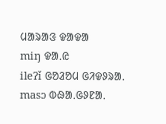ᱢᱟᱨᱟᱝ ᱫᱟᱫᱟ
miŋ ᱫᱟᱹᱭ
ileʔǐ ᱜᱚᱲᱚᱢ ᱜᱤᱫᱽᱨᱟᱹ
masɔ ᱵᱷᱟᱹᱜᱽᱱᱟᱹ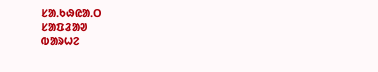ᱥᱟᱹᱠᱷᱭᱟᱹᱛ
ᱥᱟᱯᱲᱟᱣ
ᱵᱟᱨᱦᱮ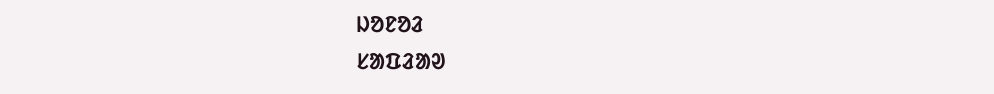ᱡᱚᱱᱚᱲ
ᱥᱟᱯᱲᱟᱣ